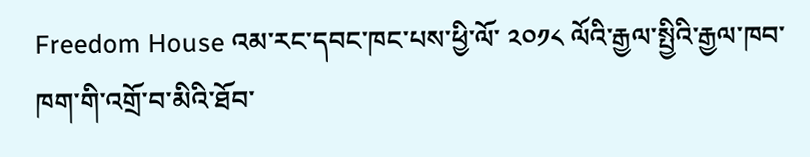Freedom House འམ་རང་དབང་ཁང་པས་ཕྱི་ལོ་ ༢༠༡༨ ལོའི་རྒྱལ་སྤྱིའི་རྒྱལ་ཁབ་ཁག་གི་འགྲོ་བ་མིའི་ཐོབ་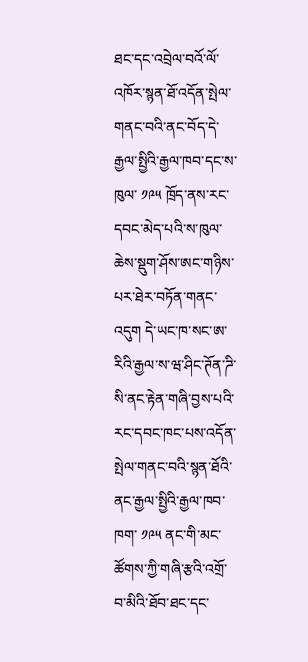ཐང་དང་འབྲེལ་བའོ་ལོ་འཁོར་སྙན་ཐོ་འདོན་སྤེལ་གནང་བའི་ནང་བོད་དེ་རྒྱལ་སྤྱིའི་རྒྱལ་ཁབ་དང་ས་ཁུལ་ ༡༩༥ ཁྲོད་ནས་རང་དབང་མེད་པའི་ས་ཁུལ་ཆེས་སྡུག་ཤོས་ཨང་གཉིས་པར་ཐེར་བཏོན་གནང་འདུག དེ་ཡང་ཁ་སང་ཨ་རིའི་རྒྱལ་ས་ཝ་ཤིང་ཊོན་ཌི་སི་ནང་རྟེན་གཞི་བྱས་པའི་རང་དབང་ཁང་པས་འདོན་སྤེལ་གནང་བའི་སྙན་ཐོའི་ནང་རྒྱལ་སྤྱིའི་རྒྱལ་ཁབ་ཁག་ ༡༩༥ ནང་གི་མང་ཚོགས་ཀྱི་གཞི་རྩའི་འགྲོ་བ་མིའི་ཐོབ་ཐང་དང་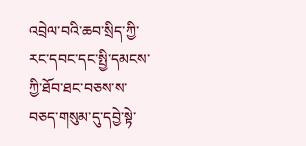འབྲེལ་བའི་ཆབ་སྲིད་ཀྱི་རང་དབང་དང་སྤྱི་དམངས་ཀྱི་ཐོབ་ཐང་བཅས་ས་བཅད་གསུམ་དུ་དབྱེ་སྟེ་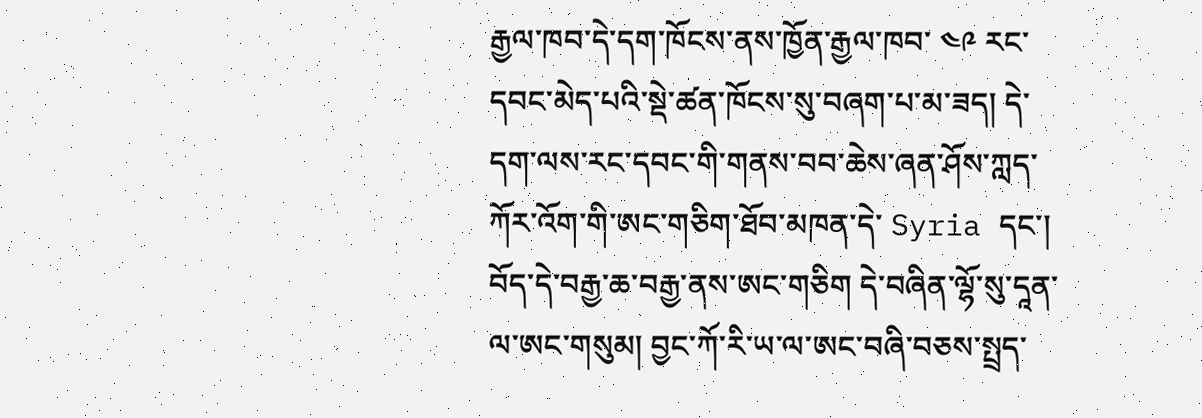རྒྱལ་ཁབ་དེ་དག་ཁོངས་ནས་ཁྱོན་རྒྱལ་ཁབ་ ༤༩ རང་དབང་མེད་པའི་སྡེ་ཚན་ཁོངས་སུ་བཞག་པ་མ་ཟད། དེ་དག་ལས་རང་དབང་གི་གནས་བབ་ཆེས་ཞན་ཤོས་ཀླད་ཀོར་འོག་གི་ཨང་གཅིག་ཐོབ་མཁན་དེ་ Syria དང་། བོད་དེ་བརྒྱ་ཆ་བརྒྱ་ནས་ཨང་གཅིག དེ་བཞིན་ལྷོ་སུ་དཱན་ལ་ཨང་གསུམ། བྱང་ཀོ་རི་ཡ་ལ་ཨང་བཞི་བཅས་སྤྲད་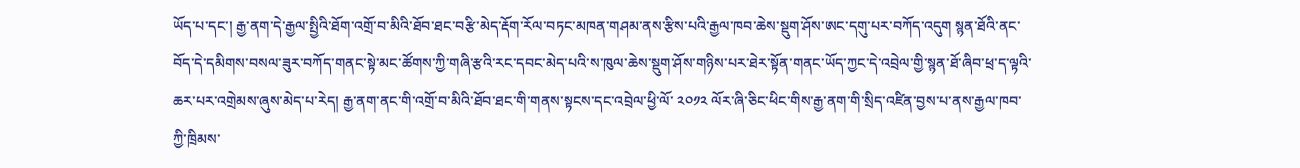ཡོད་པ་དང་། རྒྱ་ནག་དེ་རྒྱལ་སྤྱིའི་ཐོག་འགྲོ་བ་མིའི་ཐོབ་ཐང་བརྩི་མེད་རྡོག་རོལ་བཏང་མཁན་གཤམ་ནས་རྩིས་པའི་རྒྱལ་ཁབ་ཆེས་སྡུག་ཤོས་ཨང་དགུ་པར་བཀོད་འདུག སྙན་ཐོའི་ནང་བོད་དེ་དམིགས་བསལ་ཟུར་བཀོད་གནང་སྟེ་མང་ཚོགས་ཀྱི་གཞི་རྩའི་རང་དབང་མེད་པའི་ས་ཁུལ་ཆེས་སྡུག་ཤོས་གཉིས་པར་ཐེར་སྟོན་གནང་ཡོད་ཀྱང་དེ་འབྲེལ་གྱི་སྙན་ཐོ་ཞིབ་ཕྲ་ད་ལྟའི་ཆར་པར་འགྲེམས་ཞུས་མེད་པ་རེད། རྒྱ་ནག་ནང་གི་འགྲོ་བ་མིའི་ཐོབ་ཐང་གི་གནས་སྟངས་དང་འབྲེལ་ཕྱི་ལོ་ ༢༠༡༢ ལོར་ཞི་ཅིང་ཕིང་གིས་རྒྱ་ནག་གི་སྲིད་འཛིན་བྱས་པ་ནས་རྒྱལ་ཁབ་ཀྱི་ཁྲིམས་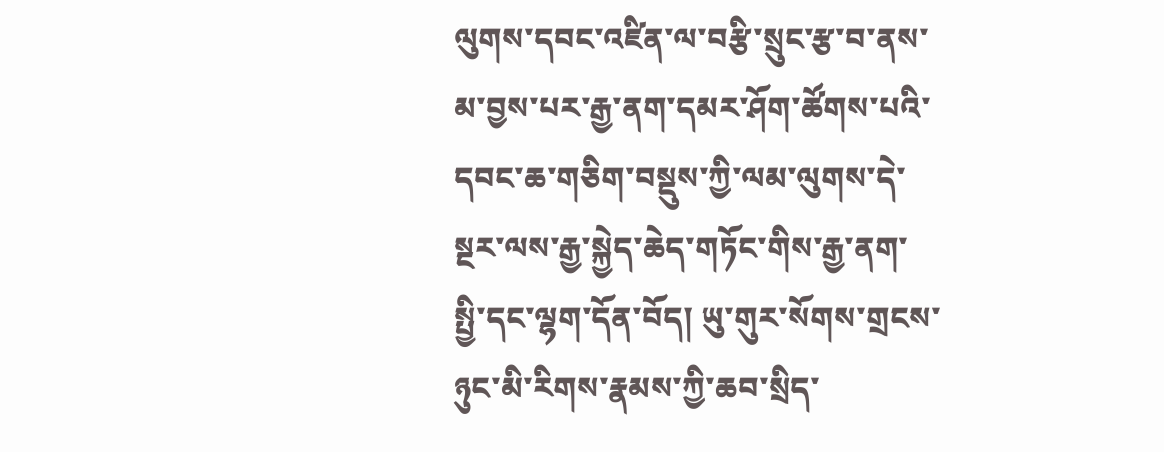ལུགས་དབང་འཛིན་ལ་བརྩི་སྲུང་རྩ་བ་ནས་མ་བྱས་པར་རྒྱ་ནག་དམར་ཤོག་ཚོགས་པའི་དབང་ཆ་གཅིག་བསྡུས་ཀྱི་ལམ་ལུགས་དེ་སྔར་ལས་རྒྱ་སྐྱེད་ཆེད་གཏོང་གིས་རྒྱ་ནག་སྤྱི་དང་ལྷག་དོན་བོད། ཡུ་གུར་སོགས་གྲངས་ཉུང་མི་རིགས་རྣམས་ཀྱི་ཆབ་སྲིད་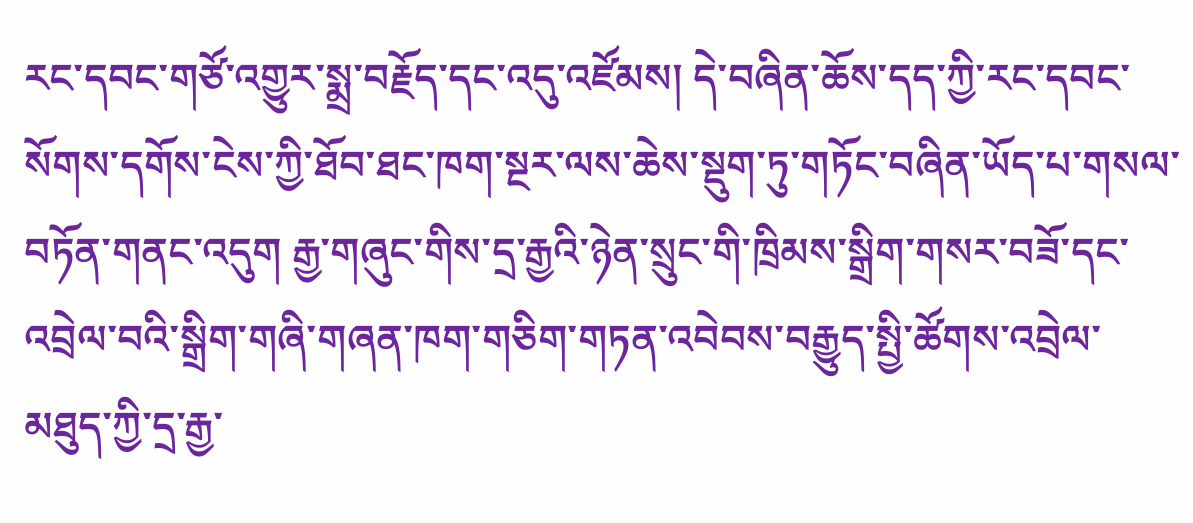རང་དབང་གཙོ་འགྱུར་སྨྲ་བརྗོད་དང་འདུ་འཛོམས། དེ་བཞིན་ཆོས་དད་ཀྱི་རང་དབང་སོགས་དགོས་ངེས་ཀྱི་ཐོབ་ཐང་ཁག་སྔར་ལས་ཆེས་སྡུག་ཏུ་གཏོང་བཞིན་ཡོད་པ་གསལ་བཏོན་གནང་འདུག རྒྱ་གཞུང་གིས་དྲ་རྒྱའི་ཉེན་སྲུང་གི་ཁྲིམས་སྒྲིག་གསར་བཟོ་དང་འབྲེལ་བའི་སྒྲིག་གཞི་གཞན་ཁག་གཅིག་གཏན་འབེབས་བརྒྱུད་སྤྱི་ཚོགས་འབྲེལ་མཐུད་ཀྱི་དྲ་རྒྱ་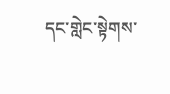དང་གླེང་སྟེགས་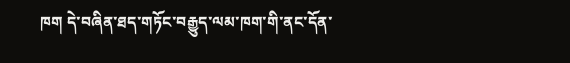ཁག དེ་བཞིན་ཐད་གཏོང་བརྒྱུད་ལམ་ཁག་གི་ནང་དོན་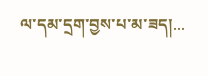ལ་དམ་དྲག་བྱས་པ་མ་ཟད།...